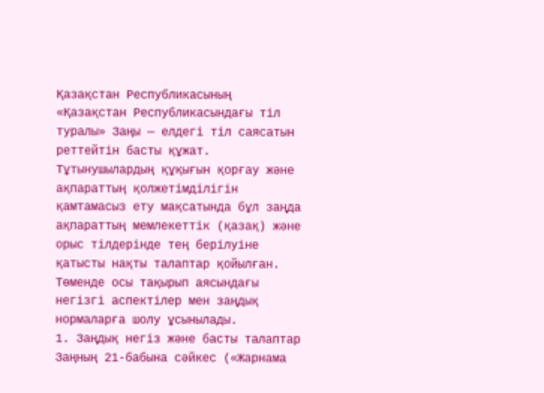Қазақстан Республикасының «Қазақстан Республикасындағы тіл туралы» Заңы — елдегі тіл саясатын реттейтін басты құжат. Тұтынушылардың құқығын қорғау және ақпараттың қолжетімділігін қамтамасыз ету мақсатында бұл заңда ақпараттың мемлекеттік (қазақ) және орыс тілдерінде тең берілуіне қатысты нақты талаптар қойылған.
Төменде осы тақырып аясындағы негізгі аспектілер мен заңдық нормаларға шолу ұсынылады.
1. Заңдық негіз және басты талаптар
Заңның 21-бабына сәйкес («Жарнама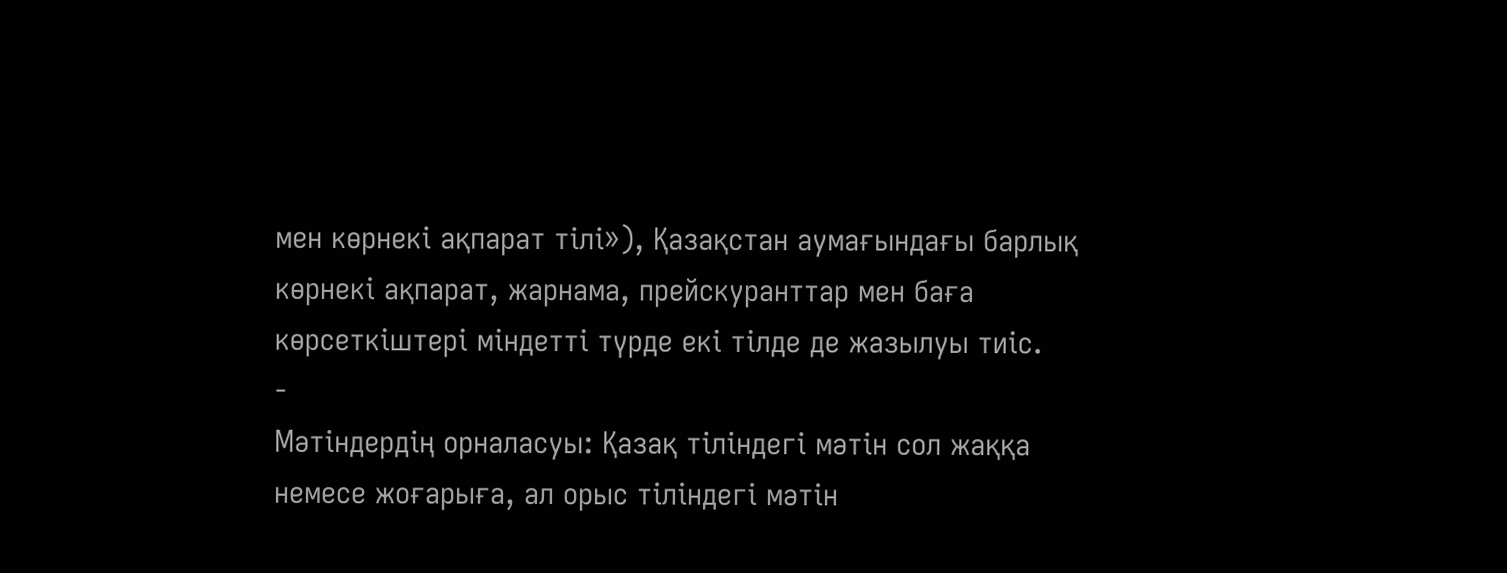мен көрнекі ақпарат тілі»), Қазақстан аумағындағы барлық көрнекі ақпарат, жарнама, прейскуранттар мен баға көрсеткіштері міндетті түрде екі тілде де жазылуы тиіс.
-
Мәтіндердің орналасуы: Қазақ тіліндегі мәтін сол жаққа немесе жоғарыға, ал орыс тіліндегі мәтін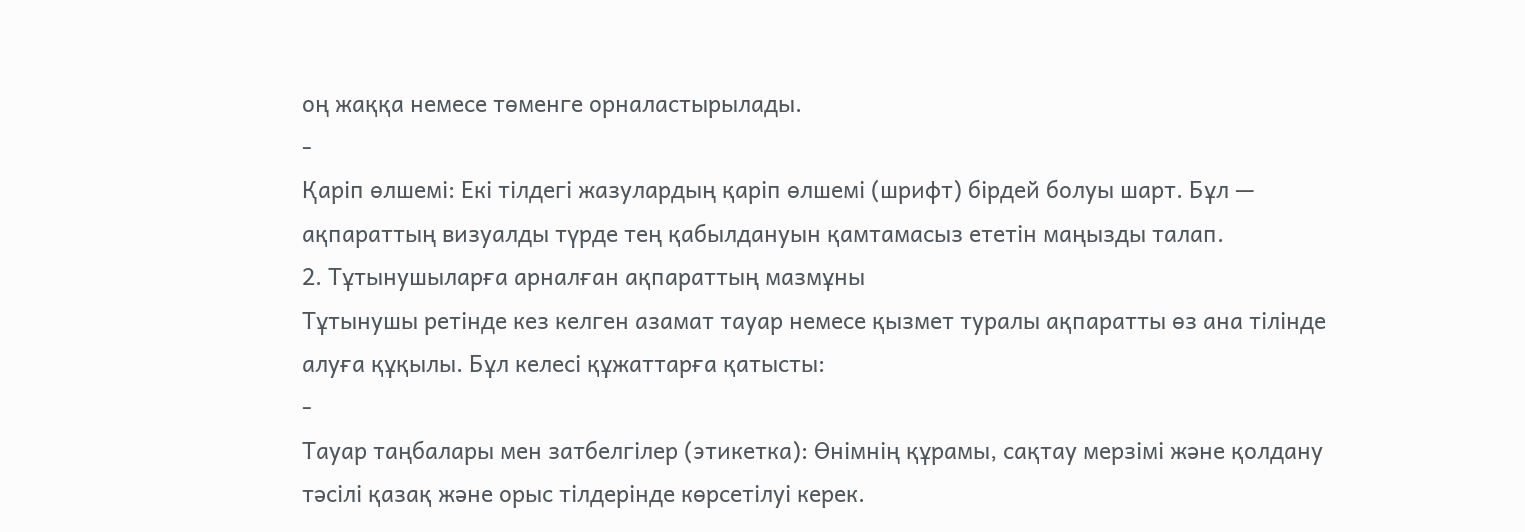оң жаққа немесе төменге орналастырылады.
-
Қаріп өлшемі: Екі тілдегі жазулардың қаріп өлшемі (шрифт) бірдей болуы шарт. Бұл — ақпараттың визуалды түрде тең қабылдануын қамтамасыз ететін маңызды талап.
2. Тұтынушыларға арналған ақпараттың мазмұны
Тұтынушы ретінде кез келген азамат тауар немесе қызмет туралы ақпаратты өз ана тілінде алуға құқылы. Бұл келесі құжаттарға қатысты:
-
Тауар таңбалары мен затбелгілер (этикетка): Өнімнің құрамы, сақтау мерзімі және қолдану тәсілі қазақ және орыс тілдерінде көрсетілуі керек.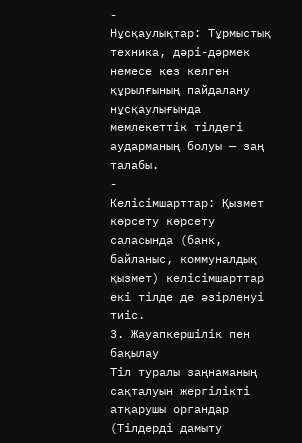-
Нұсқаулықтар: Тұрмыстық техника, дәрі-дәрмек немесе кез келген құрылғының пайдалану нұсқаулығында мемлекеттік тілдегі аударманың болуы — заң талабы.
-
Келісімшарттар: Қызмет көрсету көрсету саласында (банк, байланыс, коммуналдық қызмет) келісімшарттар екі тілде де әзірленуі тиіс.
3. Жауапкершілік пен бақылау
Тіл туралы заңнаманың сақталуын жергілікті атқарушы органдар (Тілдерді дамыту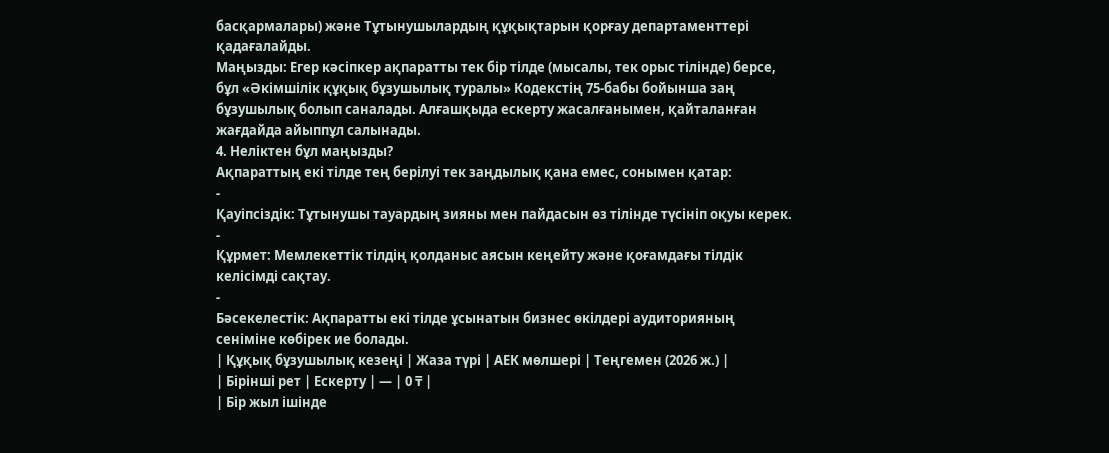басқармалары) және Тұтынушылардың құқықтарын қорғау департаменттері қадағалайды.
Маңызды: Егер кәсіпкер ақпаратты тек бір тілде (мысалы, тек орыс тілінде) берсе, бұл «Әкімшілік құқық бұзушылық туралы» Кодекстің 75-бабы бойынша заң бұзушылық болып саналады. Алғашқыда ескерту жасалғанымен, қайталанған жағдайда айыппұл салынады.
4. Неліктен бұл маңызды?
Ақпараттың екі тілде тең берілуі тек заңдылық қана емес, сонымен қатар:
-
Қауіпсіздік: Тұтынушы тауардың зияны мен пайдасын өз тілінде түсініп оқуы керек.
-
Құрмет: Мемлекеттік тілдің қолданыс аясын кеңейту және қоғамдағы тілдік келісімді сақтау.
-
Бәсекелестік: Ақпаратты екі тілде ұсынатын бизнес өкілдері аудиторияның сеніміне көбірек ие болады.
| Құқық бұзушылық кезеңі | Жаза түрі | АЕК мөлшері | Теңгемен (2026 ж.) |
| Бірінші рет | Ескерту | — | 0 ₸ |
| Бір жыл ішінде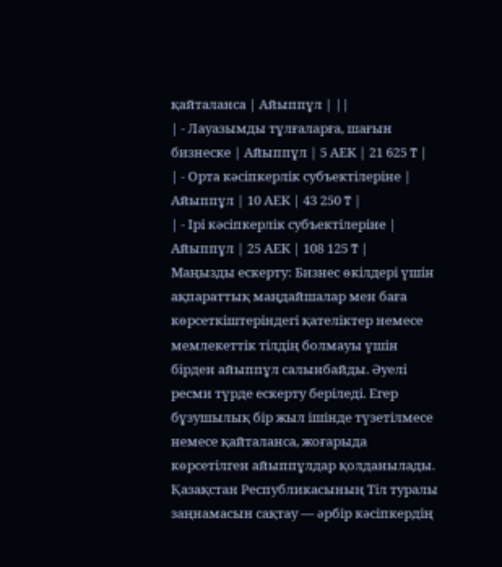қайталанса | Айыппұл | ||
| - Лауазымды тұлғаларға, шағын бизнеске | Айыппұл | 5 АЕК | 21 625 ₸ |
| - Орта кәсіпкерлік субъектілеріне | Айыппұл | 10 АЕК | 43 250 ₸ |
| - Ірі кәсіпкерлік субъектілеріне | Айыппұл | 25 АЕК | 108 125 ₸ |
Маңызды ескерту: Бизнес өкілдері үшін ақпараттық маңдайшалар мен баға көрсеткіштеріндегі қателіктер немесе мемлекеттік тілдің болмауы үшін бірден айыппұл салынбайды. Әуелі ресми түрде ескерту беріледі. Егер бұзушылық бір жыл ішінде түзетілмесе немесе қайталанса, жоғарыда көрсетілген айыппұлдар қолданылады.
Қазақстан Республикасының Тіл туралы заңнамасын сақтау — әрбір кәсіпкердің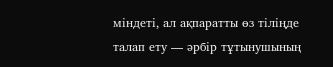міндеті, ал ақпаратты өз тіліңде талап ету — әрбір тұтынушының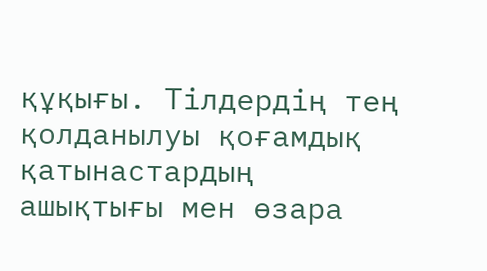құқығы. Тілдердің тең қолданылуы қоғамдық қатынастардың ашықтығы мен өзара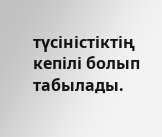түсіністіктің кепілі болып табылады.